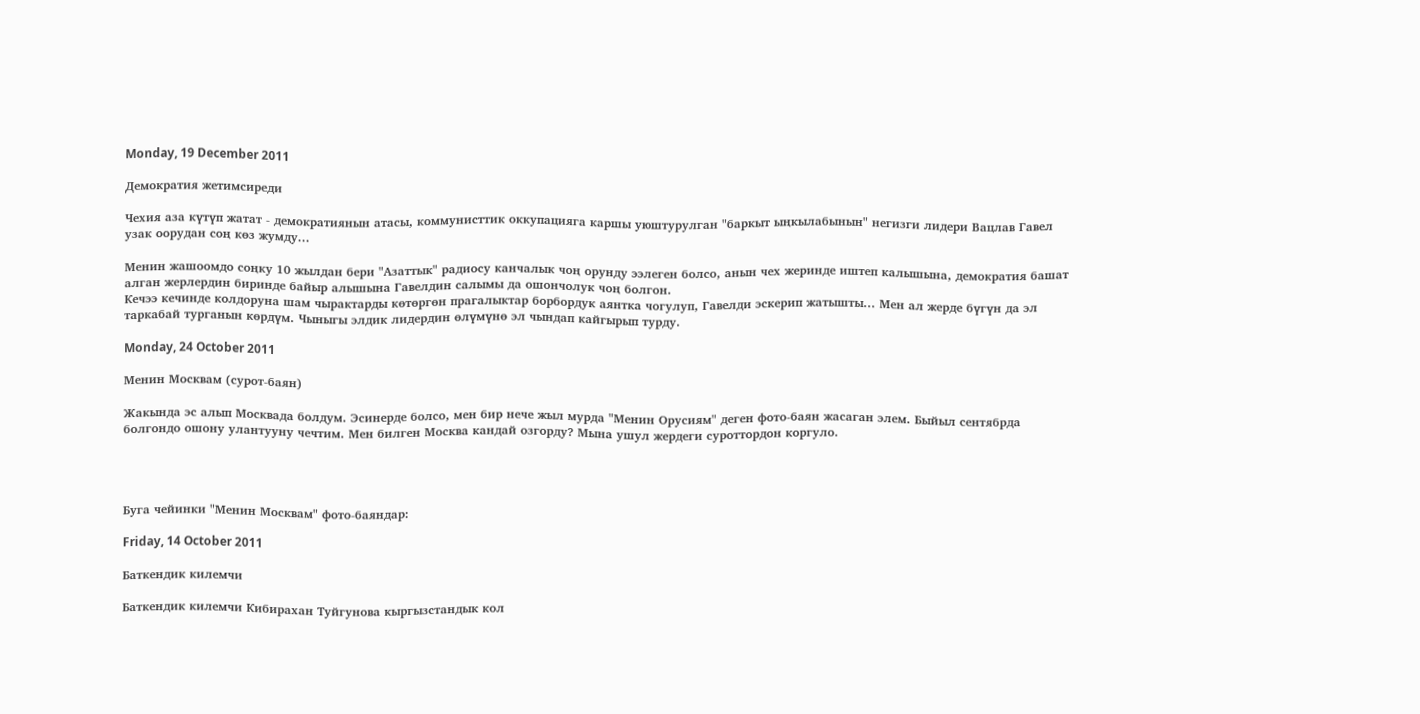Monday, 19 December 2011

Демократия жетимсиреди

Чехия аза күтүп жатат - демократиянын атасы, коммунисттик оккупацияга каршы уюштурулган "баркыт ыңкылабынын" негизги лидери Вацлав Гавел узак оорудан соң көз жумду...

Менин жашоомдо соңку 10 жылдан бери "Азаттык" радиосу канчалык чоң орунду ээлеген болсо, анын чех жеринде иштеп калышына, демократия башат алган жерлердин биринде байыр алышына Гавелдин салымы да ошончолук чоң болгон.
Кечээ кечинде колдоруна шам чырактарды көтөргөн прагалыктар борбордук аянтка чогулуп, Гавелди эскерип жатышты... Мен ал жерде бүгүн да эл таркабай турганын көрдүм. Чыныгы элдик лидердин өлүмүнө эл чындап кайгырып турду.

Monday, 24 October 2011

Менин Москвам (сурот-баян)

Жакында эс алып Москвада болдум. Эсинерде болсо, мен бир нече жыл мурда "Менин Орусиям" деген фото-баян жасаган элем. Быйыл сентябрда болгондо ошону улантууну чечтим. Мен билген Москва кандай озгорду? Мына ушул жердеги суроттордон коргуло.




Буга чейинки "Менин Москвам" фото-баяндар:

Friday, 14 October 2011

Баткендик килемчи

Баткендик килемчи Кибирахан Туйгунова кыргызстандык кол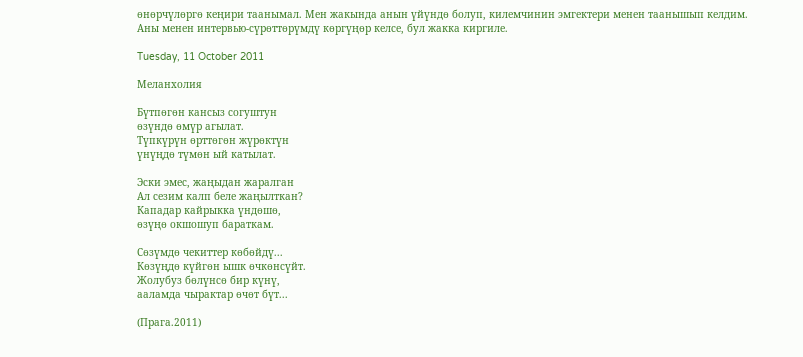өнөрчүлөргө кеңири таанымал. Мен жакында анын үйүндө болуп, килемчинин эмгектери менен таанышып келдим. Аны менен интервью-сүрөттөрүмдү көргүңөр келсе, бул жакка киргиле.

Tuesday, 11 October 2011

Меланхолия

Бүтпөгөн кансыз согуштун
өзүндө өмүр агылат.
Түпкүрүн өрттөгөн жүрөктүн
үнүңдө түмөн ый катылат.

Эски эмес, жаңыдан жаралган
Ал сезим калп беле жаңылткан?
Кападар кайрыкка үндөшө,
өзүңө окшошуп бараткам.

Сөзүмдө чекиттер көбөйдү...
Көзүңдө күйгөн ышк өчкөнсүйт.
Жолубуз бөлүнсө бир күнү,
ааламда чырактар өчөт бүт...

(Прага.2011)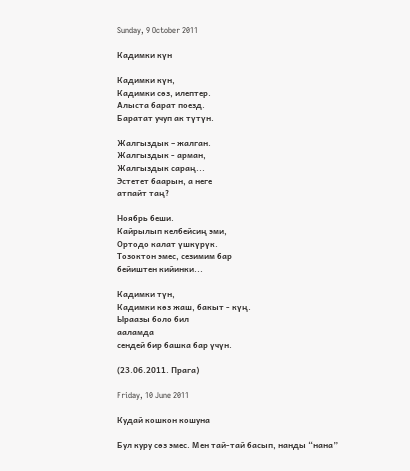Sunday, 9 October 2011

Кадимки күн

Кадимки күн,
Кадимки сөз, илептер.
Алыста барат поезд.
Баратат учуп ак түтүн.

Жалгыздык – жалган.
Жалгыздык - арман,
Жалгыздык сараң...
Эстетет баарын, а неге
атпайт таң?

Ноябрь беши.
Кайрылып келбейсиң эми,
Ортодо калат үшкүрүк.
Тозоктон эмес, сезимим бар
бейиштен кийинки...

Кадимки түн,
Кадимки көз жаш, бакыт - күң.
Ыраазы боло бил
ааламда
сендей бир башка бар үчүн.

(23.06.2011. Прага)

Friday, 10 June 2011

Кудай кошкон кошуна

Бул куру сөз эмес. Мен тай-тай басып, нанды “нана”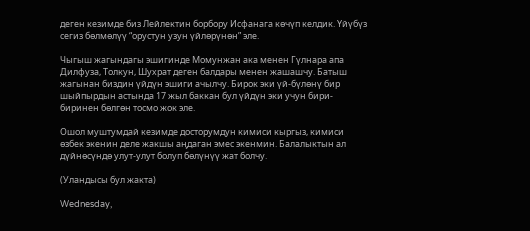деген кезимде биз Лейлектин борбору Исфанага көчүп келдик. Үйүбүз сегиз бөлмөлүү “орустун узун үйлөрүнөн” эле.

Чыгыш жагындагы эшигинде Момунжан ака менен Гүлнара апа Дилфуза, Толкун, Шухрат деген балдары менен жашашчу. Батыш жагынан биздин үйдүн эшиги ачылчу. Бирок эки үй-бүлөнү бир шыйпырдын астында 17 жыл баккан бул үйдүн эки учун бири-биринен бөлгөн тосмо жок эле.

Ошол муштумдай кезимде досторумдун кимиси кыргыз, кимиси өзбек экенин деле жакшы аңдаган эмес экенмин. Балалыктын ал дүйнөсүндө улут-улут болуп бөлүнүү жат болчу.

(Уландысы бул жакта)

Wednesday,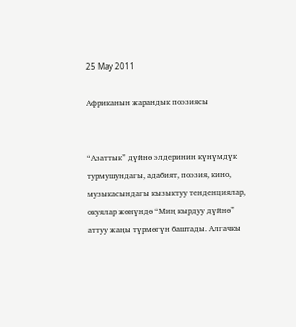25 May 2011

Африканын жарандык поэзиясы


“Азаттык” дүйнө элдеринин күнүмдүк турмушундагы, адабият, поэзия, кино, музыкасындагы кызыктуу тенденциялар, окуялар жөнүндө “Миң кырдуу дүйнө” аттуу жаңы түрмөгүн баштады. Алгачкы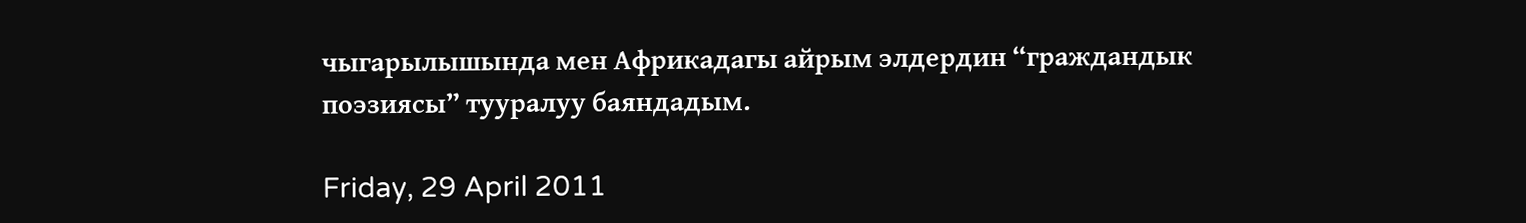чыгарылышында мен Африкадагы айрым элдердин “граждандык поэзиясы” тууралуу баяндадым.

Friday, 29 April 2011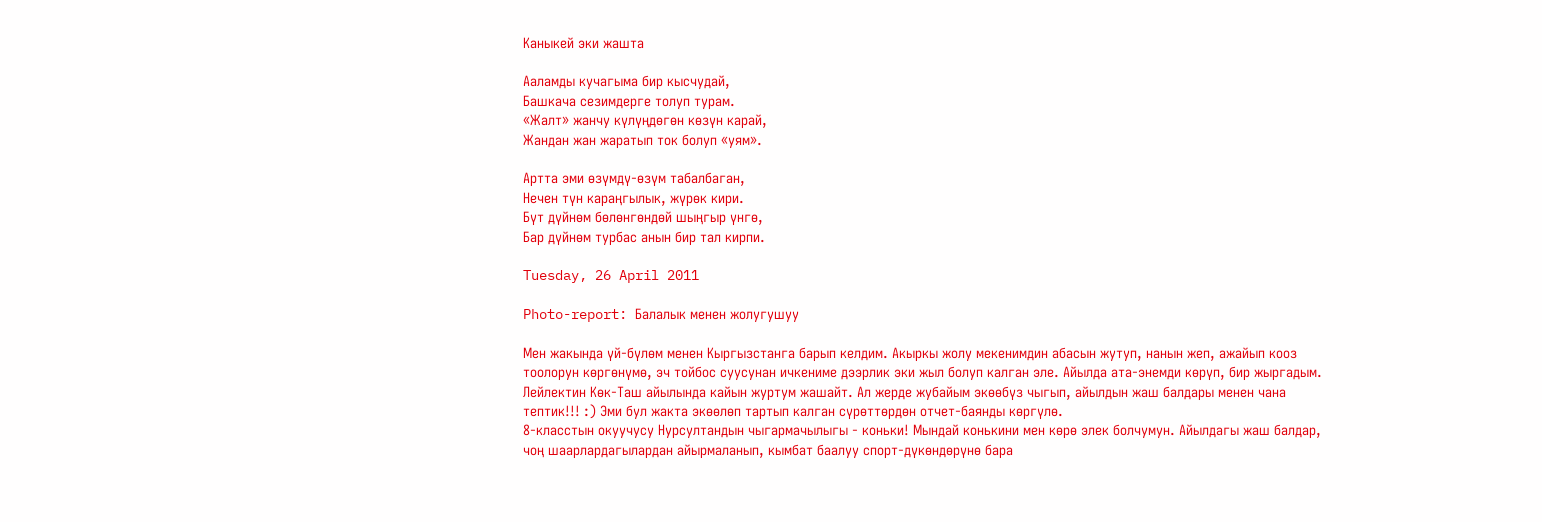Каныкей эки жашта

Ааламды кучагыма бир кысчудай,
Башкача сезимдерге толуп турам.
«Жалт» жанчу күлүңдөгөн көзүн карай,
Жандан жан жаратып ток болуп «уям».

Артта эми өзүмдү-өзүм табалбаган,
Нечен түн караңгылык, жүрөк кири.
Бүт дүйнөм бөлөнгөндөй шыңгыр үнгө,
Бар дүйнөм турбас анын бир тал кирпи.

Tuesday, 26 April 2011

Photo-report: Балалык менен жолугушуу

Мен жакында үй-бүлөм менен Кыргызстанга барып келдим. Акыркы жолу мекенимдин абасын жутуп, нанын жеп, ажайып кооз тоолорун көргөнүмө, эч тойбос суусунан ичкениме дээрлик эки жыл болуп калган эле. Айылда ата-энемди көрүп, бир жыргадым.
Лейлектин Көк-Таш айылында кайын журтум жашайт. Ал жерде жубайым экөөбүз чыгып, айылдын жаш балдары менен чана тептик!!! :) Эми бул жакта экөөлөп тартып калган сүрөттөрдөн отчет-баянды көргүлө.
8-класстын окуучусу Нурсултандын чыгармачылыгы - коньки! Мындай конькини мен көрө элек болчумун. Айылдагы жаш балдар, чоң шаарлардагылардан айырмаланып, кымбат баалуу спорт-дүкөндөрүнө бара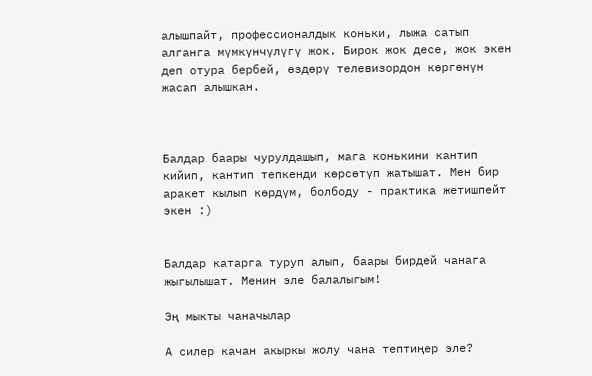алышпайт, профессионалдык коньки, лыжа сатып алганга мүмкүнчүлүгү жок. Бирок жок десе, жок экен деп отура бербей, өздөрү телевизордон көргөнүн жасап алышкан.



Балдар баары чурулдашып, мага конькини кантип кийип, кантип тепкенди көрсөтүп жатышат. Мен бир аракет кылып көрдүм, болбоду - практика жетишпейт экен :)


Балдар катарга туруп алып, баары бирдей чанага жыгылышат. Менин эле балалыгым!

Эң мыкты чаначылар

А силер качан акыркы жолу чана тептиңер эле?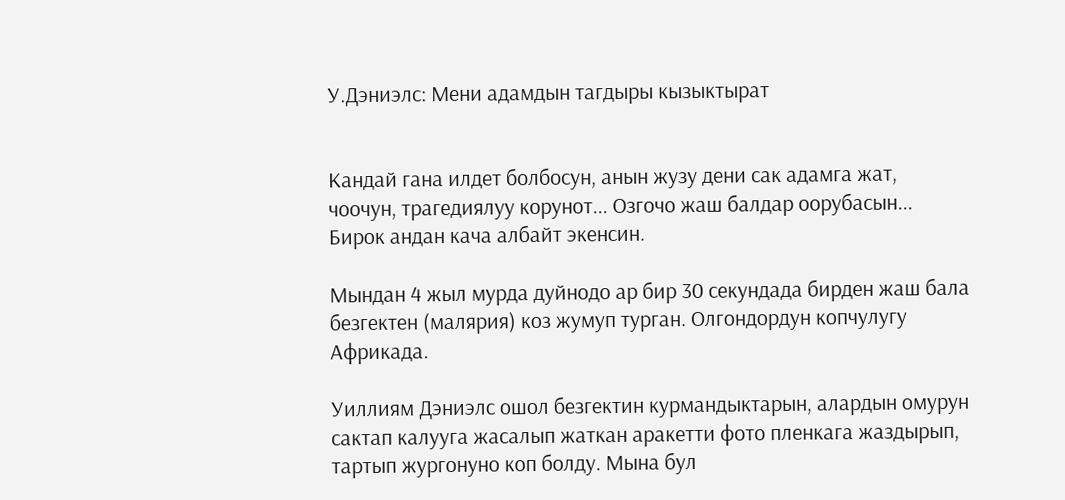У.Дэниэлс: Мени адамдын тагдыры кызыктырат


Кандай гана илдет болбосун, анын жузу дени сак адамга жат, чоочун, трагедиялуу корунот... Озгочо жаш балдар оорубасын... Бирок андан кача албайт экенсин.

Мындан 4 жыл мурда дуйнодо ар бир 30 секундада бирден жаш бала безгектен (малярия) коз жумуп турган. Олгондордун копчулугу Африкада.

Уиллиям Дэниэлс ошол безгектин курмандыктарын, алардын омурун сактап калууга жасалып жаткан аракетти фото пленкага жаздырып, тартып жургонуно коп болду. Мына бул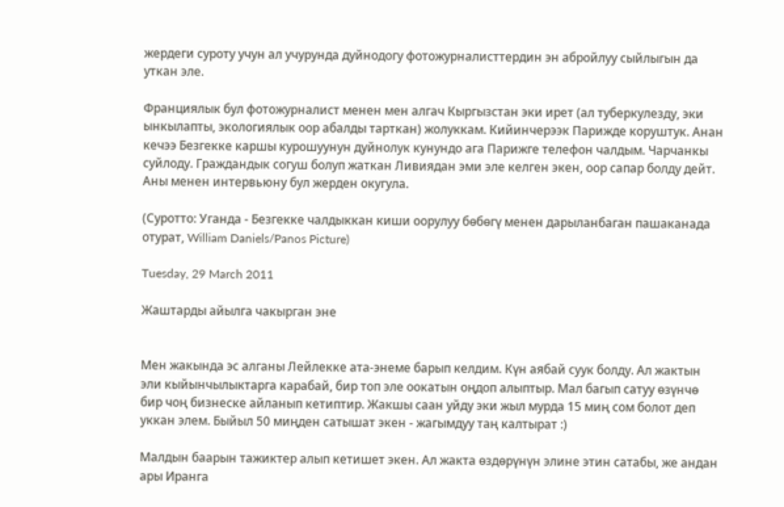жердеги суроту учун ал учурунда дуйнодогу фотожурналисттердин эн абройлуу сыйлыгын да уткан эле.

Франциялык бул фотожурналист менен мен алгач Кыргызстан эки ирет (ал туберкулезду, эки ынкылапты, экологиялык оор абалды тарткан) жолуккам. Кийинчерээк Парижде коруштук. Анан кечээ Безгекке каршы курошуунун дуйнолук кунундо ага Парижге телефон чалдым. Чарчанкы суйлоду. Граждандык согуш болуп жаткан Ливиядан эми эле келген экен, оор сапар болду дейт. Аны менен интервьюну бул жерден окугула.

(Суротто: Уганда - Безгекке чалдыккан киши оорулуу бөбөгү менен дарыланбаган пашаканада отурат, William Daniels/Panos Picture)

Tuesday, 29 March 2011

Жаштарды айылга чакырган эне


Мен жакында эс алганы Лейлекке ата-энеме барып келдим. Күн аябай суук болду. Ал жактын эли кыйынчылыктарга карабай, бир топ эле оокатын оңдоп алыптыр. Мал багып сатуу өзүнчө бир чоң бизнеске айланып кетиптир. Жакшы саан уйду эки жыл мурда 15 миң сом болот деп уккан элем. Быйыл 50 миңден сатышат экен - жагымдуу таң калтырат :)

Малдын баарын тажиктер алып кетишет экен. Ал жакта өздөрүнүн элине этин сатабы, же андан ары Иранга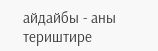айдайбы - аны териштире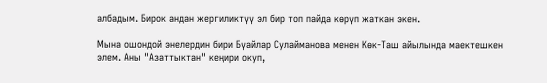албадым. Бирок андан жергиликтүү эл бир топ пайда көрүп жаткан экен.

Мына ошондой энелердин бири Бүайлар Сулайманова менен Көк-Таш айылында маектешкен элем. Аны "Азаттыктан" кеңири окуп,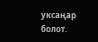уксаңар болот.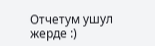Отчетум ушул жерде :)